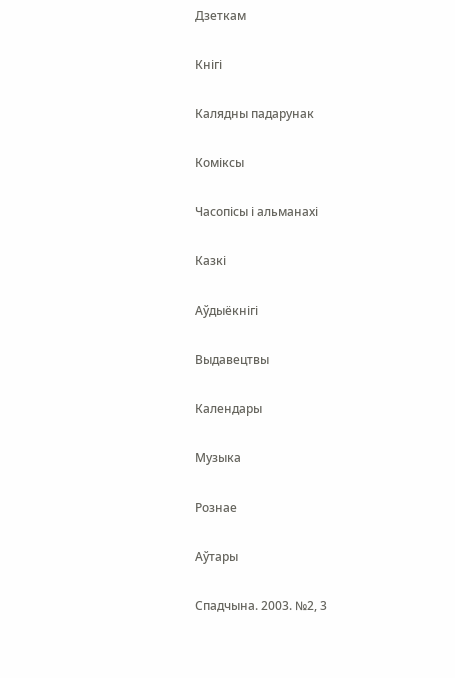Дзеткам

Кнігі

Калядны падарунак

Коміксы

Часопісы і альманахі

Казкі

Аўдыёкнігі

Выдавецтвы

Календары

Музыка

Рознае

Аўтары

Спадчына. 2003. №2, 3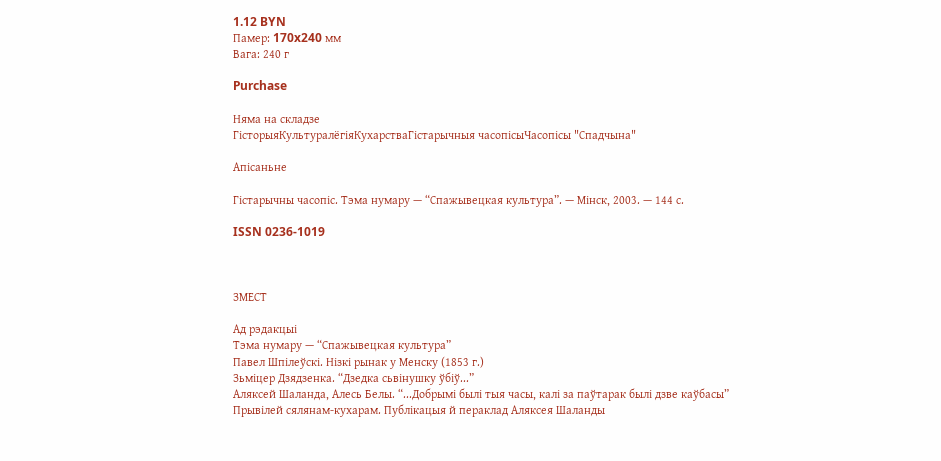1.12 BYN
Памер: 170x240 мм
Вага: 240 г

Purchase

Няма на складзе
ГісторыяКультуралёгіяКухарстваГістарычныя часопісыЧасопісы "Спадчына"

Апісаньне

Гістарычны часопіс. Тэма нумару — “Спажывецкая культура”. — Мінск, 2003. — 144 с.

ISSN 0236-1019



ЗМЕСТ

Aд рэдакцыі
Тэма нумару — “Спажывецкая культура”
Павел Шпілеўскі. Нізкi рынaк у Менску (1853 г.)
Зьміцер Дзядзенка. “Дзедка сьвінушку ўбіў...”
Аляксей Шаланда, Алесь Белы. “...Добрымі былі тыя часы, калі за паўтарак былі дзве каўбасы”
Прывілей сялянам-кухарам. Публікацыя й пераклад Аляксея Шаланды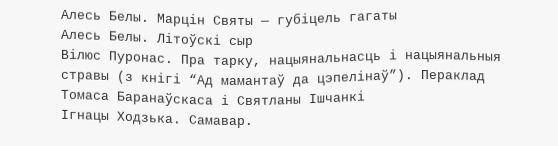Алесь Белы. Марцін Святы — губіцель гагаты
Алесь Белы. Літоўскі сыр
Вілюс Пуронас. Пра тарку, нацыянальнасць і нацыянальныя стравы (з кнігі “Ад мамантаў да цэпелінаў”). Пераклад Томаса Баранаўскаса і Святланы Ішчанкі
Ігнацы Ходзька. Самавар.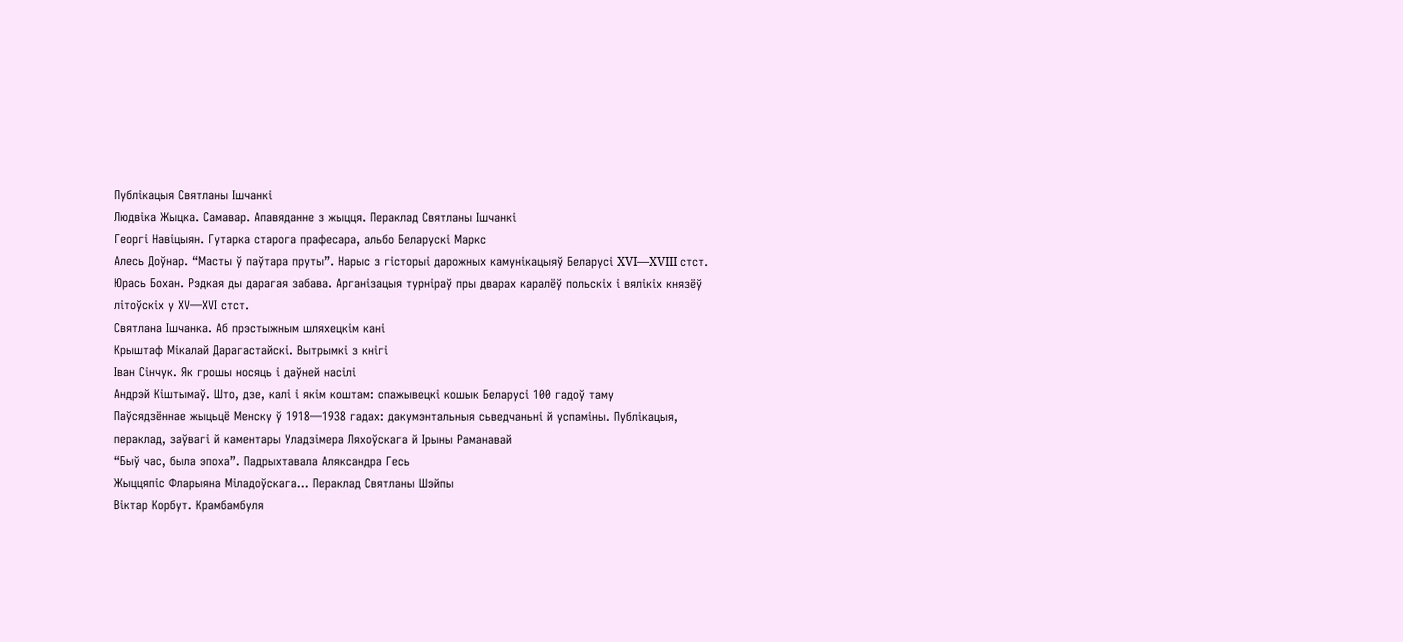Публікацыя Святланы Ішчанкі
Людвіка Жыцка. Самавар. Апавяданне з жыцця. Пераклад Святланы Ішчанкі
Георгі Навіцыян. Гутарка старога прафесара, альбо Беларускі Маркс
Алесь Доўнар. “Масты ў паўтара пруты”. Нарыс з гісторыі дарожных камунікацыяў Беларусі XVI—XVIII стст.
Юрась Бохан. Рэдкая ды дарагая забава. Арганізацыя турніраў пры дварах каралёў польскіх і вялікіх князёў літоўскіх у ХV—ХVІ стст.
Святлана Ішчанка. Аб прэстыжным шляхецкім кані
Крыштаф Мікалай Дарагастайскі. Вытрымкі з кнігі
Іван Сінчук. Як грошы носяць і даўней насілі
Андрэй Кіштымаў. Што, дзе, калі і якім коштам: спажывецкі кошык Беларусі 100 гадоў таму
Паўсядзённае жыцьцё Менску ў 1918—1938 гадах: дакумэнтальныя сьведчаньні й успаміны. Публікацыя, пераклад, заўвагі й каментары Уладзімера Ляхоўскага й Ірыны Раманавай
“Быў час, была эпоха”. Падрыхтавала Аляксандра Гесь
Жыццяпіс Фларыяна Міладоўскага... Пераклад Святланы Шэйпы
Віктар Корбут. Крамбамбуля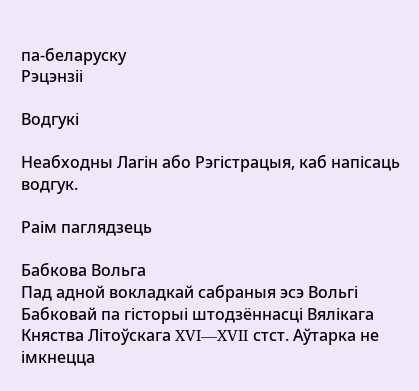па-беларуску
Рэцэнзіі

Водгукі

Неабходны Лагін або Рэгістрацыя, каб напісаць водгук.

Раім паглядзець

Бабкова Вольга
Пад адной вокладкай сабраныя эсэ Вольгі Бабковай па гісторыі штодзённасці Вялікага Княства Літоўскага XVI—XVII стст. Аўтарка не імкнецца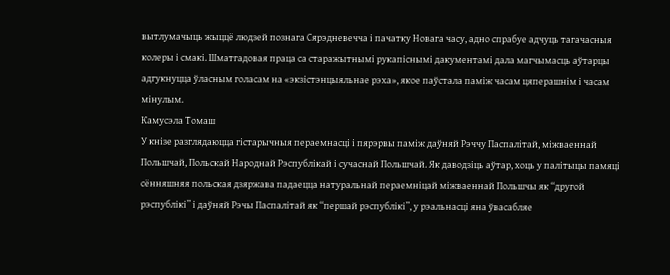вытлумачыць жыццё людзей познага Сярэдневечча і пачатку Новага часу, адно спрабуе адчуць тагачасныя колеры і смакі. Шматгадовая праца са старажытнымі рукапіснымі дакументамі дала магчымасць аўтарцы адгукнуцца ўласным голасам на «экзістэнцыяльнае рэха», якое паўстала паміж часам цяперашнім і часам мінулым.
Камусэла Томаш
У кнізе разглядаюцца гістарычныя пераемнасці і пярэрвы паміж даўняй Рэччу Паспалітай, міжваеннай Польшчай, Польскай Народнай Рэспублікай і сучаснай Польшчай. Як даводзіць аўтар, хоць у палітыцы памяці сённяшняя польская дзяржава падаецца натуральнай пераемніцай міжваеннай Польшчы як “другой рэспублікі” і даўняй Рэчы Паспалітай як “першай рэспублікі”, у рэальнасці яна ўвасабляе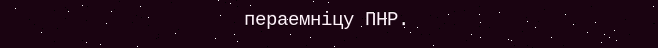пераемніцу ПНР.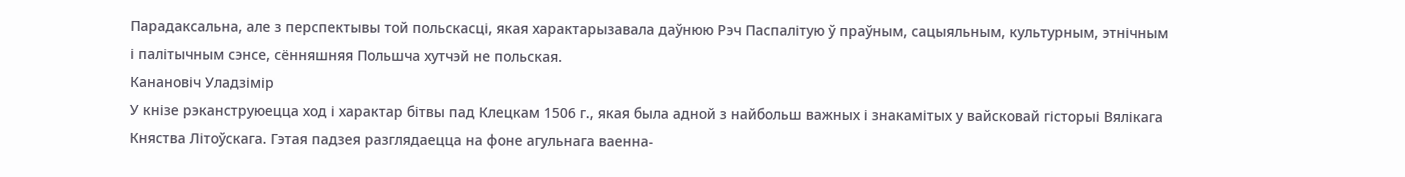Парадаксальна, але з перспектывы той польскасці, якая характарызавала даўнюю Рэч Паспалітую ў праўным, сацыяльным, культурным, этнічным і палітычным сэнсе, сённяшняя Польшча хутчэй не польская.
Канановіч Уладзімір
У кнізе рэканструюецца ход і характар бітвы пад Клецкам 1506 г., якая была адной з найбольш важных і знакамітых у вайсковай гісторыі Вялікага Княства Літоўскага. Гэтая падзея разглядаецца на фоне агульнага ваенна-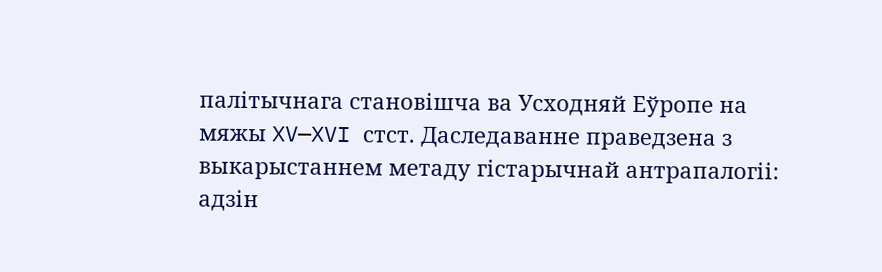палітычнага становішча ва Усходняй Еўропе на мяжы XV—XVI стст. Даследаванне праведзена з выкарыстаннем метаду гістарычнай антрапалогіі: адзін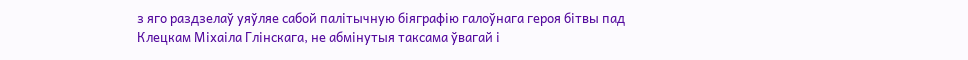з яго раздзелаў уяўляе сабой палітычную біяграфію галоўнага героя бітвы пад Клецкам Міхаіла Глінскага, не абмінутыя таксама ўвагай і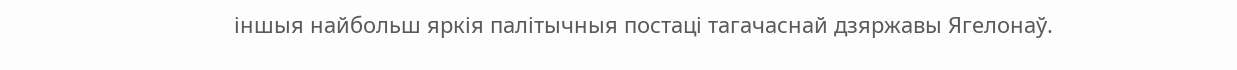іншыя найбольш яркія палітычныя постаці тагачаснай дзяржавы Ягелонаў.